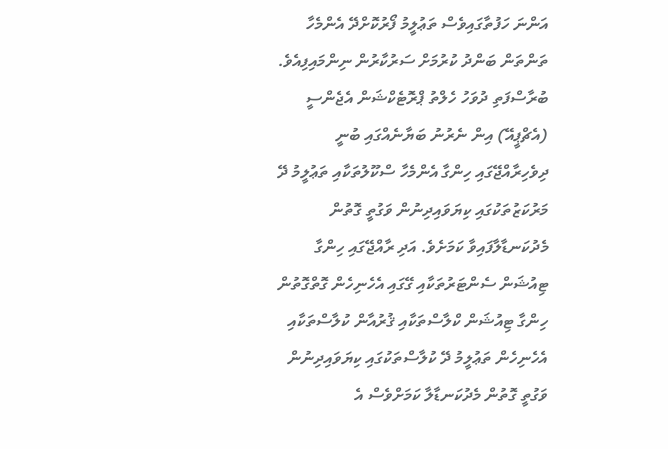އަންނަ ހަފުތާގައިވެސް ތަޢުލީމު ފޯރުކޮށްދޭ އެންމެހާ ތަންތަން ބަންދު ކުރުމަށް ސަރުކާރުން ނިންމައިފިއެވެ.
ބުރާސްފަތި ދުވަހު ހެލްތު ޕްރޮޓެކްޝަން އެޖެންސީ (އެޗްޕީއޭ) އިން ނެރުނު ބަޔާނެއްގައި ބުނީ ދިވެހިރާއްޖޭގައި ހިންގާ އެންމެހާ ސްކޫލުތަކާއި ތަޢުލީމު ދޭ މަރުކަޒުތަކުގައި ކިޔަވައިދިނުން ވަގުތީ ގޮތުން މެދުކަނޑާލާފައިވާ ކަމަށެވެ. އަދި ރާއްޖޭގައި ހިންގާ ޓިއުޝަން ސެންޓަރުތަކާއި ގޭގައި އެހެނިހެން ގޮތްގޮތުން ހިންގާ ޓިއުޝަން ކްލާސްތަކާއި ޤުރުއާން ކުލާސްތަކާއި އެހެނިހެން ތަޢުލީމު ދޭ ކުލާސްތަކުގައި ކިޔަވައިދިނުން ވަގުތީ ގޮތުން މެދުކަނޑާލާ ކަމަށްވެސް އެ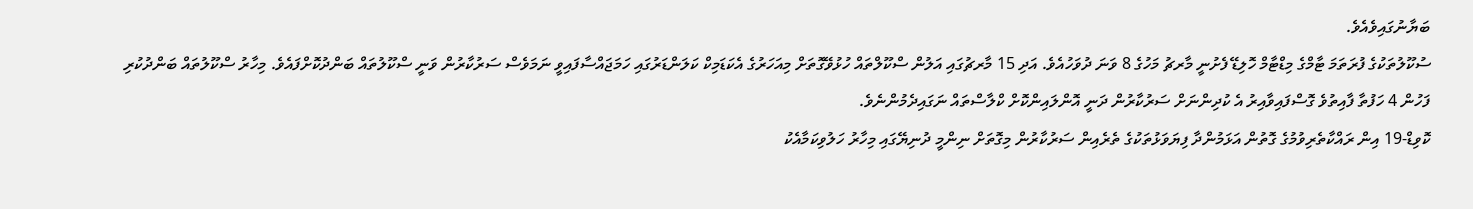ބަޔާނުގައިވެއެވެ.
ސުކޫލުތަކުގެ ފުރަތަމަ ޓާމްގެ މިޑްޓާމް ހޮލިޑޭ ފެށުނީ މާރޗު މަހުގެ 8 ވަނަ ދުވަހުއެވެ. އަދި 15 މާރޗުގައި އަލުން ސްކޫލްތައް ހުޅުވޭގޮތަށް މިއަހަރުގެ އެކަޑަމިކް ކަލަންޑަރުގައި ހަމަޖައްސާފައިވީ ނަމަވެސް ސަރުކާރުން ވަނީ ސްކޫލުތައް ބަންދުކޮށްފައެވެ. މިހާރު ސްކޫލުތައް ބަންދުކުރި ފަހުން 4 ހަފުތާ ފާއިތުވެ ގޮސްފައިވާއިރު އެ ކުދިންނަށް ސަރުކާރުން ދަނީ އޮންލައިންކޮށް ކްލާސްތައް ނަގައިދެމުންނެވެ.
ކޮވިޑް-19 އިން ރައްކާތެރިވުމުގެ ގޮތުން އަޅަމުންދާ ފިޔަވަޅުތަކުގެ ތެރެއިން ސަރުކާރުން މިގޮތަށް ނިންމީ ދުނިޔޭގައި މިހާރު ހަލުވިކަމާއެކު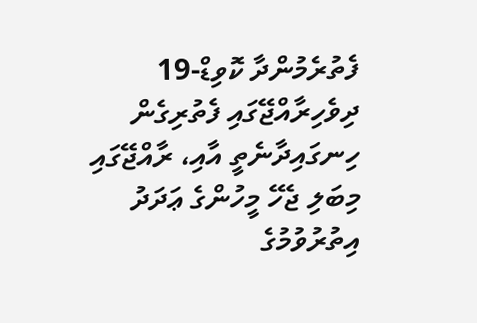ފެތުރެމުންދާ ކޮވިޑް-19 ދިވެހިރާއްޖޭގައި ފެތުރިގެން ހިނގައިދާނެތީ އާއި، ރާއްޖޭގައި މިބަލި ޖެހޭ މީހުންގެ ޢަދަދު އިތުރުވުމުގެ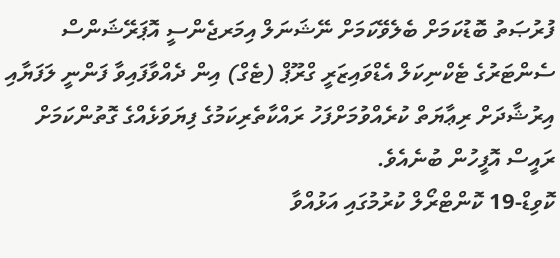ފުރުޞަތު ބޮޑުކަމަށް ބެލެވޭކަމަށް ނޭޝަނަލް އިމަރޖެންސީ އޮޕަރޭޝަންސް ސެންޓަރުގެ ޓެކްނިކަލް އެޑްވައިޒަރީ ގްރޫޕް (ޓެގް) އިން ދެއްވާފައިވާ ފަންނީ ލަފަޔާއި އިރުޝާދަށް ރިޢާޔަތް ކުރެއްވުމަށްފަހު ރައްކާތެރިކަމުގެ ފިޔަވަޅެއްގެ ގޮތުންކަމަށް ރައީސް އޮފީހުން ބުނެއެވެ.
ކޮވިޑް-19 ކޮންޓްރޯލް ކުރުމުގައި އަޅުއްވާ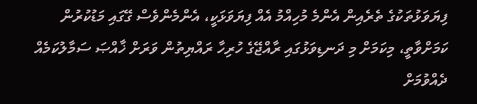ފިޔަވަޅުތަކުގެ ތެރެއިން އެންމެ މުހިއްމު އެއް ފިޔަވަޅަކީ، އެންމެންވެސް ގޭގައި މަޑުކުރުން ކަމަށްވާތީ، މިކަމަށް މި ދަނޑިވަޅުގައި ރާއްޖޭގެ ހުރިހާ ރައްޔިތުން ވަރަށް ޚާއްޞަ ސަމާލުކަމެއް ދެއްވުމަށް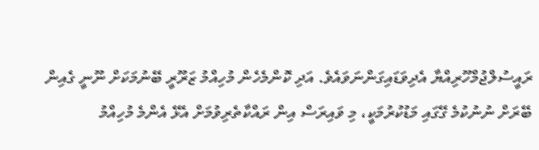ރައީސުލްޖުމްހޫރިއްޔާ އެދިވަޑައިގަންނަވައެވެ. އަދި ކޮންމެހެން މުހިއްމު ޒަރޫރީ ބޭނުމަކަށް ނޫނީ ގެއިން ބޭރަށް ނުނުކުމެ ގޭގައި މަޑުކުރުމަކީ، މި ވައިރަސް އިން ރައްކާތެރިވުމަށް އެޅޭ އެންމެ މުހިއްމު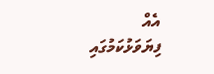އެއް ފިޔަވަޅުކަމުގައި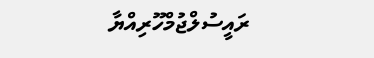ރައީސުލްޖުމްހޫރިއްޔާ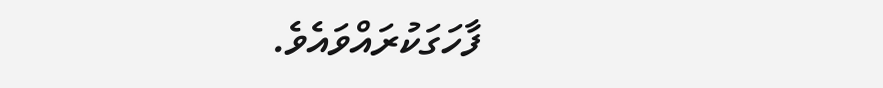ފާހަގަކުރައްވައެވެ.